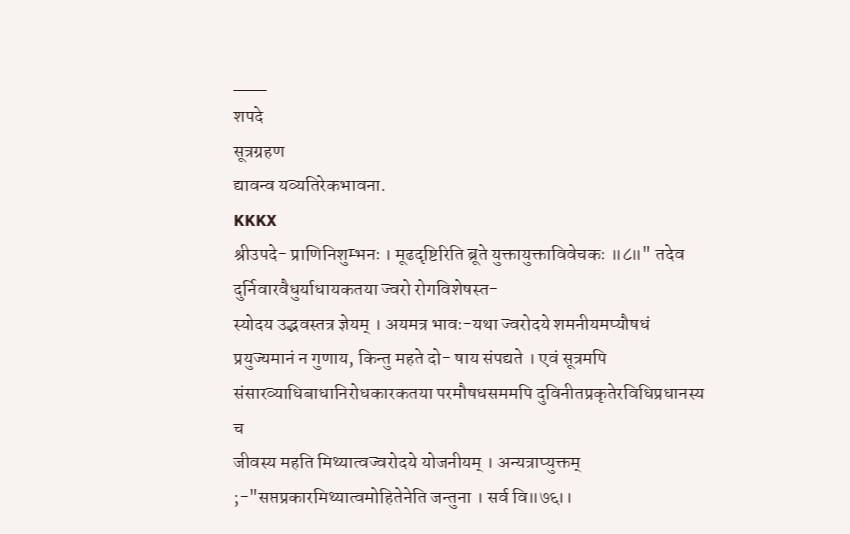___
शपदे
सूत्रग्रहण
द्यावन्व यव्यतिरेकभावना.
KKKX
श्रीउपदे- प्राणिनिशुम्भनः । मूढदृष्टिरिति ब्रूते युक्तायुक्ताविवेचकः ॥८॥" तदेव दुर्निवारवैधुर्याधायकतया ज्वरो रोगविशेषस्त-
स्योदय उद्भवस्तत्र ज्ञेयम् । अयमत्र भावः-यथा ज्वरोदये शमनीयमप्यौषधं प्रयुज्यमानं न गुणाय, किन्तु महते दो- षाय संपद्यते । एवं सूत्रमपि संसारव्याधिबाधानिरोधकारकतया परमौषधसममपि दुविनीतप्रकृतेरविधिप्रधानस्य च
जीवस्य महति मिथ्यात्वज्वरोदये योजनीयम् । अन्यत्राप्युक्तम् ;-"सप्तप्रकारमिथ्यात्वमोहितेनेति जन्तुना । सर्व वि॥७६।।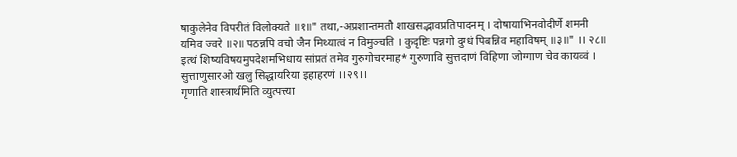षाकुलेनेव विपरीतं विलोक्यते ॥१॥" तथा,-अप्रशान्तमतौ शाखसद्भावप्रतिपादनम् । दोषायाभिनवोदीर्णे शमनी
यमिव ज्वरे ॥२॥ पठन्नपि वचो जैन मिथ्यात्वं न विमुञ्चति । कुदृष्टिः पन्नगो दुग्धं पिबन्निव महाविषम् ॥३॥" ।। २८॥
इत्थं शिष्यविषयमुपदेशमभिधाय सांप्रतं तमेव गुरुगोचरमाह* गुरुणावि सुत्तदाणं विहिणा जोग्गाण चेव कायव्वं । सुत्ताणुसारओ खलु सिद्धायरिया इहाहरणं ।।२९।।
गृणाति शास्त्रार्थमिति व्युत्पत्त्या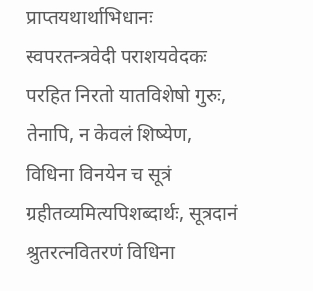प्राप्तयथार्थाभिधानः स्वपरतन्त्रवेदी पराशयवेदकः परहित निरतो यातविशेषो गुरुः, तेनापि, न केवलं शिष्येण, विधिना विनयेन च सूत्रं ग्रहीतव्यमित्यपिशब्दार्थः, सूत्रदानं श्रुतरत्नवितरणं विधिना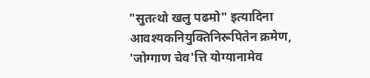"सुतत्थो खलु पढमो" इत्यादिना आवश्यकनियुक्तिनिरूपितेन क्रमेण, 'जोग्गाण चेव'त्ति योग्यानामेव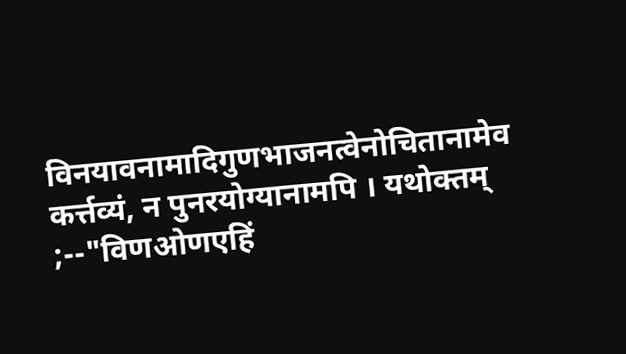विनयावनामादिगुणभाजनत्वेनोचितानामेव कर्त्तव्यं, न पुनरयोग्यानामपि । यथोक्तम् ;--"विणओणएहिं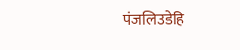पंजलिउडेहि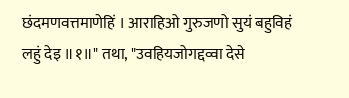छंदमणवत्तमाणेहिं । आराहिओ गुरुजणो सुयं बहुविहं लहुं देइ ॥१॥" तथा, "उवहियजोगद्दव्वा देसे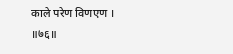काले परेण विणएण ।
॥७६॥